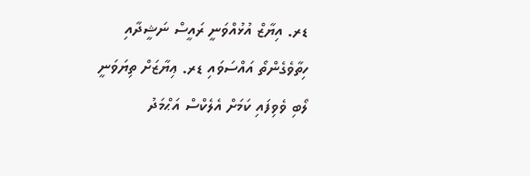ޑރ. އިޔާޒް އުޅުއްވަނީ ރައީސް ނަޝީދާއި ހިތާވެގެންތޯ އައްސަވައި ޑރ. ޢިޔާޒަށް ތިޔަވަނީ ލޯބި ވެވިފައި ކަމަށް އެލެކްސް އަޙްމަދު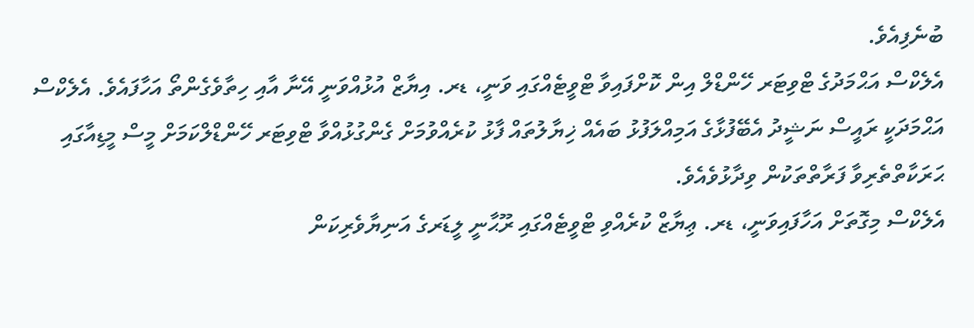ބުނެފިއެވެ.
އެލެކްސް އަޙްމަދުގެ ޓްވިޓަރ ހޭންޑްލް އިން ކޮށްފައިވާ ޓްވީޓެއްގައި ވަނީ، ޑރ. އިޔާޒް އުޅުއްވަނީ އޭނާ އާއި ހިތާވެގެންތޯ އަހާފައެވެ. އެލެކްސް އަޙްމަދަކީ ރައީސް ނަޝީދު އެބޭފުޅާގެ އަމިއްލަފުޅު ބައެއް ޚިޔާލުތައް ފާޅު ކުރެއްވުމަށް ގެންގުޅުއްވާ ޓްވިޓަރ ހޭންޑްލްކަމަށް މީސް މީޑިއާގައި ޙަރަކާތްތެރިވާ ފަރާތްތަކުން ވިދާޅުވެއެވެ.
އެލެކްސް މިގޮތަށް އަހާފައިވަނީ، ޑރ. ޢިޔާޒް ކުރެއްވި ޓްވީޓެއްގައި ރޫޙާނީ ލީޑަރގެ އަނިޔާވެރިކަން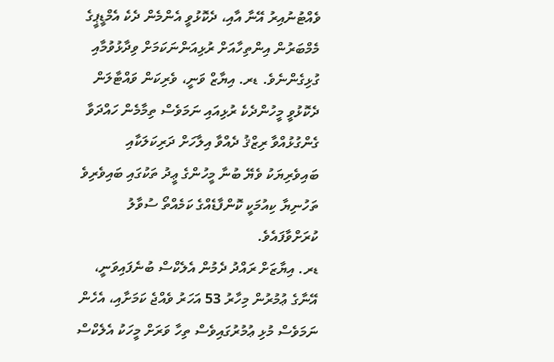ވެއްޓުނުއިރު އޭނާ އާއި، ދެކޮޅުވީ އެންމެން ދެކެ އެމްޑީޕީގެ މެމްބަރުން އިންތިހާއަށް ރުޅިއަންނަކަމަށް ވިދާޅުވުމާއި ގުޅިގެންނެވެ. ޑރ. އިޔާޒް ވަނީ، ވެރިކަން ވައްޓާލަން ދެކޮޅުވީ މީހުންދެކެ ރުޅިއައި ނަމަވެސް ތިމާމެން ހައްދަވާ ގެންގުޅުއްވާ ރިޒްޤު ދެއްވާ އިލާހަށް ދަރިކަލަކާއި ބައިވެރިޔަކު ވެޔޭ ބުނާ މީހުންގެ ޢީދު ތަކުގައި ބައިވެރިވެ ތަހުނިޔާ ކިއުމަކީ ކޮންފާޑެއްގެ ކަމެއްތޯ ސުވާލު ކުރަށްވާފައެވެ.
ޑރ. އިޔާޒަށް ރައްދު ދެމުން އެލެކްސް ބުނެފައިވަނީ، އޭނާގެ ޢުމުރުން މިހާރު 53 އަހަރު ވެއްޖެ ކަމަށާއި، އެހެން ނަމަވެސް މުޅި ޢުމުރުގައިވެސް ތިހާ ވަރަށް މީހަކު އެލެކްސް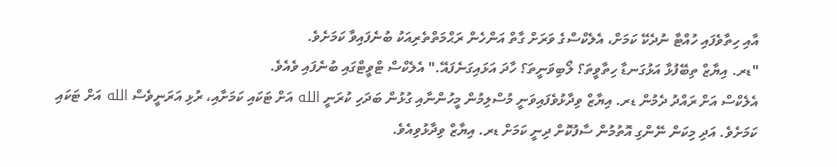އާއި ހިތާވެފައި ހުއްޓާ ނުދެކޭ ކަމަށް، އެލެކްސްގެ ވަރަށް ގާތް އަންހެން ރަޙްމަތްތެރިއަކު ބުނެފައިވާ ކަމަށެވެ.
"ޑރ. އިޔާޒް ތިބޭފުޅާ އަޅުގަނޑާ ހިތާވީތަ؟ ލޯބިވަނީތަ؟ ހާދަ އަޅައިގަނެފައޭ." އެލެކްސް ޓްވީޓްގައި ބުނެފައި ވެއެވެ.
އެލެކްސް އަށް ރައްދު ދެމުން ޑރ. އިޔާޒް ވިދާޅުވެފައިވަނީ މުސްލިމުން މީހުންނާއި ގުޅުން ބަދަހި ކުރަނީ الله އަށް ޓަކައި ކަމަށާއި، ރުޅި އަރަނީވެސް الله އަށް ޓަކައި ކަމަށެވެ. އަދި މިކަން ނޭންގި އޮތުމުން ސާފުކޮށް ދިނީ ކަމަށް ޑރ. އިޔާޒް ވިދާޅުވިއެވެ.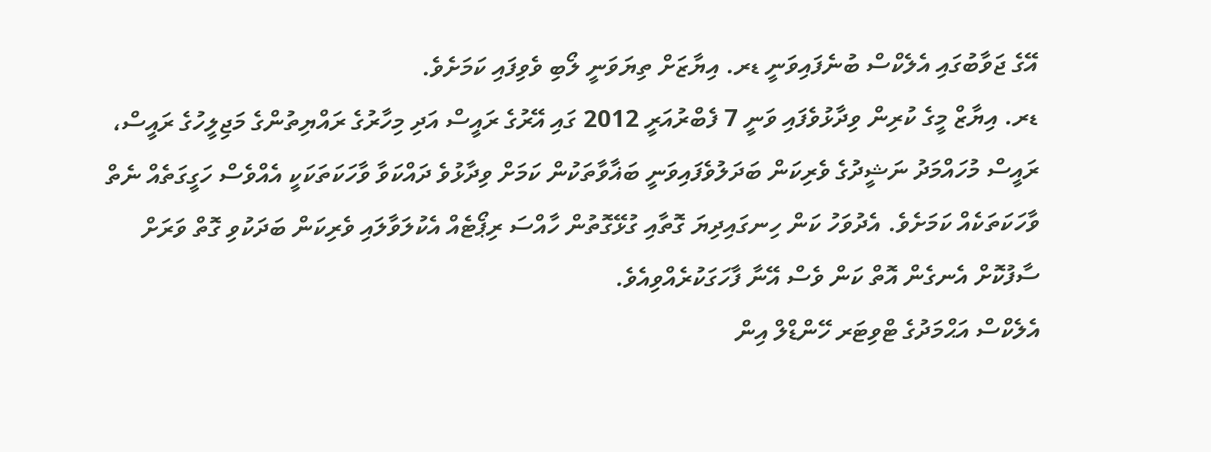އޭގެ ޖަވާބުގައި އެލެކްސް ބުނެފައިވަނީ ޑރ. އިޔާޒަށް ތިޔަވަނީ ލޯބި ވެވިފައި ކަމަށެވެ.
ޑރ. އިޔާޒް މީގެ ކުރިން ވިދާޅުވެފައި ވަނީ 7 ފެބްރުއަރީ 2012 ގައި އޭރުގެ ރައީސް އަދި މިހާރުގެ ރައްޔިތުންގެ މަޖިލީހުގެ ރައީސް، ރައީސް މުހައްމަދު ނަޝީދުގެ ވެރިކަން ބަދަލުވެފައިވަނީ ބަޣާވާތަކުން ކަމަށް ވިދާޅުވެ ދައްކަވާ ވާހަކަތަކަކީ އެއްވެސް ހަގީގަތެއް ނެތް ވާހަކަތަކެއް ކަމަށެވެ. އެދުވަހު ކަން ހިނގައިދިޔަ ގޮތާއި ގުޅޭގޮތުން ހާއްސަ ރިޕޯޓެއް އެކުލަވާލައި ވެރިކަން ބަދަކުވި ގޮތް ވަރަށް ސާފުކޮށް އެނގެން އޮތް ކަން ވެސް އޭނާ ފާހަގަކުރެއްވިއެވެ.
އެލެކްސް އަޙްމަދުގެ ޓްވިޓަރ ހޭންޑްލް އިން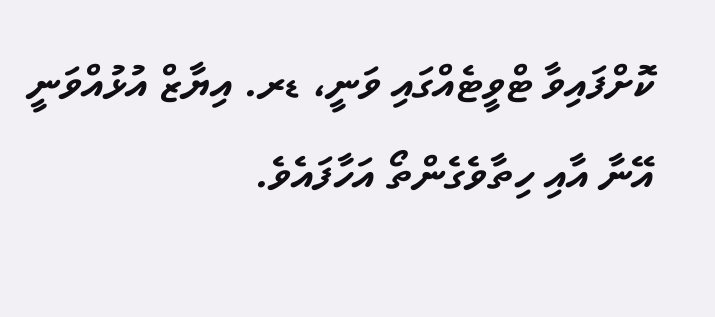ކޮށްފައިވާ ޓްވީޓެއްގައި ވަނީ، ޑރ. އިޔާޒް އުޅުއްވަނީ އޭނާ އާއި ހިތާވެގެންތޯ އަހާފައެވެ.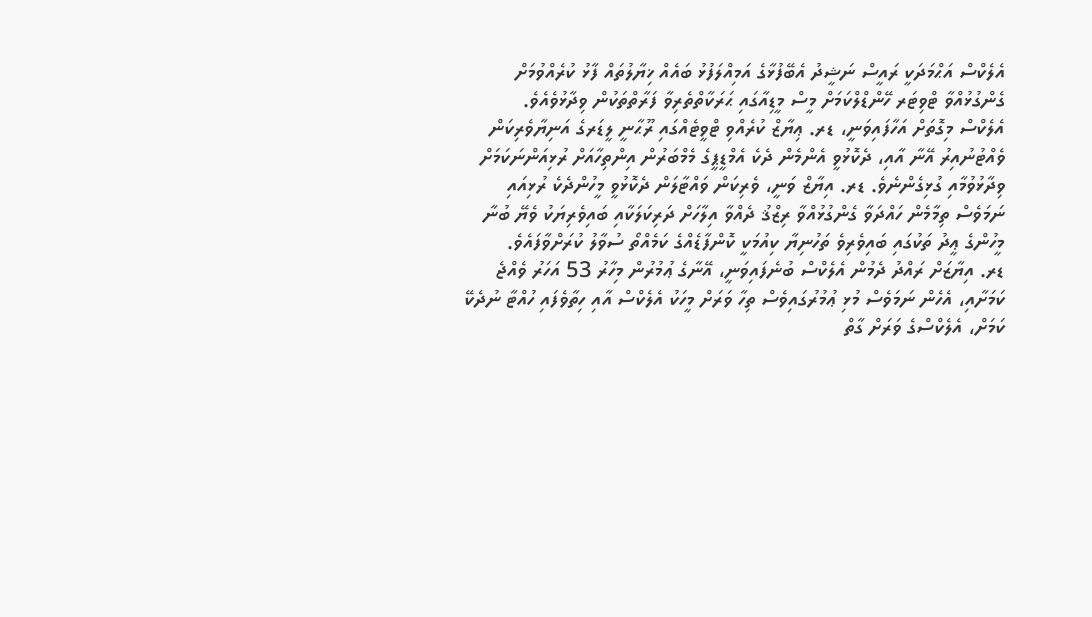އެލެކްސް އަޙްމަދަކީ ރައީސް ނަޝީދު އެބޭފުޅާގެ އަމިއްލަފުޅު ބައެއް ޚިޔާލުތައް ފާޅު ކުރެއްވުމަށް ގެންގުޅުއްވާ ޓްވިޓަރ ހޭންޑްލްކަމަށް މީސް މީޑިއާގައި ޙަރަކާތްތެރިވާ ފަރާތްތަކުން ވިދާޅުވެއެވެ.
އެލެކްސް މިގޮތަށް އަހާފައިވަނީ، ޑރ. ޢިޔާޒް ކުރެއްވި ޓްވީޓެއްގައި ރޫޙާނީ ލީޑަރގެ އަނިޔާވެރިކަން ވެއްޓުނުއިރު އޭނާ އާއި، ދެކޮޅުވީ އެންމެން ދެކެ އެމްޑީޕީގެ މެމްބަރުން އިންތިހާއަށް ރުޅިއަންނަކަމަށް ވިދާޅުވުމާއި ގުޅިގެންނެވެ. ޑރ. އިޔާޒް ވަނީ، ވެރިކަން ވައްޓާލަން ދެކޮޅުވީ މީހުންދެކެ ރުޅިއައި ނަމަވެސް ތިމާމެން ހައްދަވާ ގެންގުޅުއްވާ ރިޒްޤު ދެއްވާ އިލާހަށް ދަރިކަލަކާއި ބައިވެރިޔަކު ވެޔޭ ބުނާ މީހުންގެ ޢީދު ތަކުގައި ބައިވެރިވެ ތަހުނިޔާ ކިއުމަކީ ކޮންފާޑެއްގެ ކަމެއްތޯ ސުވާލު ކުރަށްވާފައެވެ.
ޑރ. އިޔާޒަށް ރައްދު ދެމުން އެލެކްސް ބުނެފައިވަނީ، އޭނާގެ ޢުމުރުން މިހާރު 53 އަހަރު ވެއްޖެ ކަމަށާއި، އެހެން ނަމަވެސް މުޅި ޢުމުރުގައިވެސް ތިހާ ވަރަށް މީހަކު އެލެކްސް އާއި ހިތާވެފައި ހުއްޓާ ނުދެކޭ ކަމަށް، އެލެކްސްގެ ވަރަށް ގާތް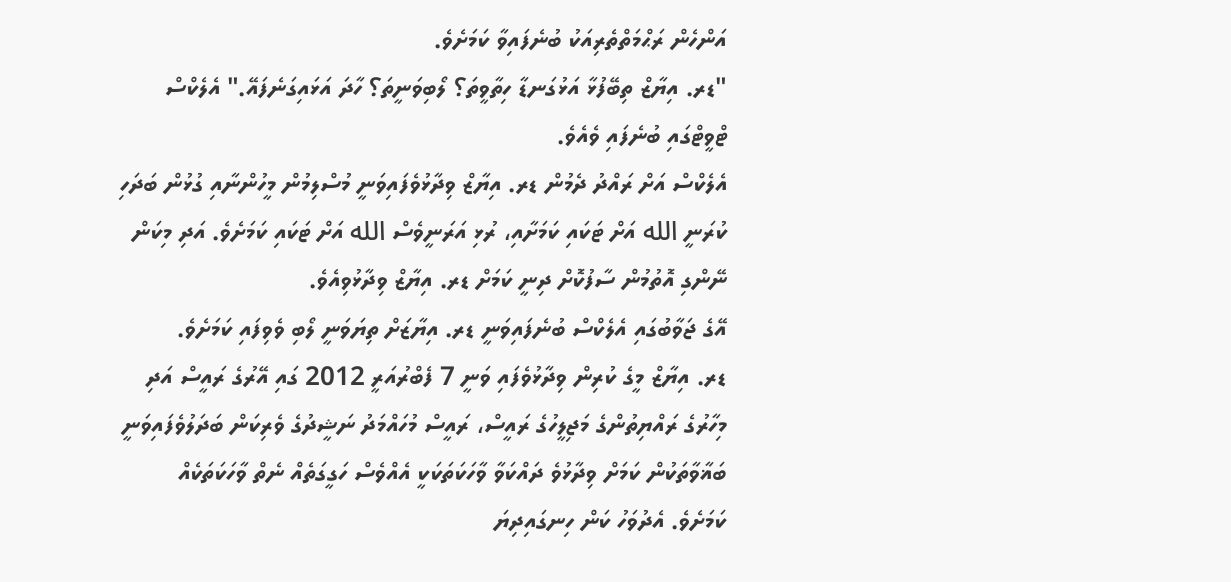އަންހެން ރަޙްމަތްތެރިއަކު ބުނެފައިވާ ކަމަށެވެ.
"ޑރ. އިޔާޒް ތިބޭފުޅާ އަޅުގަނޑާ ހިތާވީތަ؟ ލޯބިވަނީތަ؟ ހާދަ އަޅައިގަނެފައޭ." އެލެކްސް ޓްވީޓްގައި ބުނެފައި ވެއެވެ.
އެލެކްސް އަށް ރައްދު ދެމުން ޑރ. އިޔާޒް ވިދާޅުވެފައިވަނީ މުސްލިމުން މީހުންނާއި ގުޅުން ބަދަހި ކުރަނީ الله އަށް ޓަކައި ކަމަށާއި، ރުޅި އަރަނީވެސް الله އަށް ޓަކައި ކަމަށެވެ. އަދި މިކަން ނޭންގި އޮތުމުން ސާފުކޮށް ދިނީ ކަމަށް ޑރ. އިޔާޒް ވިދާޅުވިއެވެ.
އޭގެ ޖަވާބުގައި އެލެކްސް ބުނެފައިވަނީ ޑރ. އިޔާޒަށް ތިޔަވަނީ ލޯބި ވެވިފައި ކަމަށެވެ.
ޑރ. އިޔާޒް މީގެ ކުރިން ވިދާޅުވެފައި ވަނީ 7 ފެބްރުއަރީ 2012 ގައި އޭރުގެ ރައީސް އަދި މިހާރުގެ ރައްޔިތުންގެ މަޖިލީހުގެ ރައީސް، ރައީސް މުހައްމަދު ނަޝީދުގެ ވެރިކަން ބަދަލުވެފައިވަނީ ބަޣާވާތަކުން ކަމަށް ވިދާޅުވެ ދައްކަވާ ވާހަކަތަކަކީ އެއްވެސް ހަގީގަތެއް ނެތް ވާހަކަތަކެއް ކަމަށެވެ. އެދުވަހު ކަން ހިނގައިދިޔަ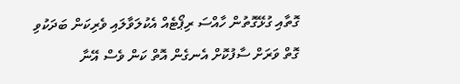ގޮތާއި ގުޅޭގޮތުން ހާއްސަ ރިޕޯޓެއް އެކުލަވާލައި ވެރިކަން ބަދަކުވި ގޮތް ވަރަށް ސާފުކޮށް އެނގެން އޮތް ކަން ވެސް އޭނާ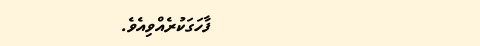ފާހަގަކުރެއްވިއެވެ.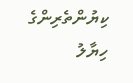ކިޔުންތެރިންގެ ހިޔާލު